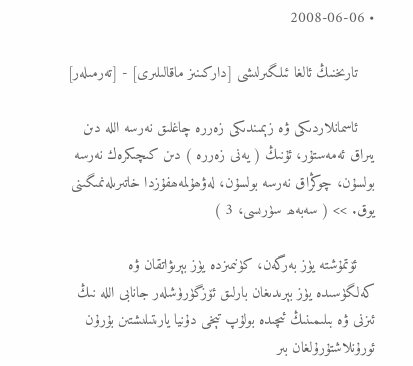• 2008-06-06

    تارىخنىڭ ئالغا ئىلگىرلىشى [داركىنىز ماقالىلىرى] - [تەرمىلەر]

    ئاسمانلاردىكى ۋە زېمىندىكى زەررە چاغلىق نەرسە اللە دىن يىراق ئەمەستۇر، ئۇنىڭ ( يەنى زەررە ) دىن كىچىكرەك نەرسە بولسۇن، چوڭراق نەرسە بولسۇن، لەۋھۇلمەھفۇزدا خاتىرىلەنمىگىنى يوق. >> ( سەبەھ سۈرىسى، 3 )

    ئۆتمۇشتە يۈز بەرگەن، كۈنىمىزدە يۈز بېرىۋاتقان ۋە كەلگۈسىدە يۈز بېرىدىغان بارلىق ئۆزگۈرۈشلەر جانابى اللە نىڭ ئىزنى ۋە بىلىمىنىڭ ئىچىدە بولۇپ تېخى دۇنيا يارىتىلىشتىن بۇرۇن ئورۇنلاشتۇرۇلغان بىر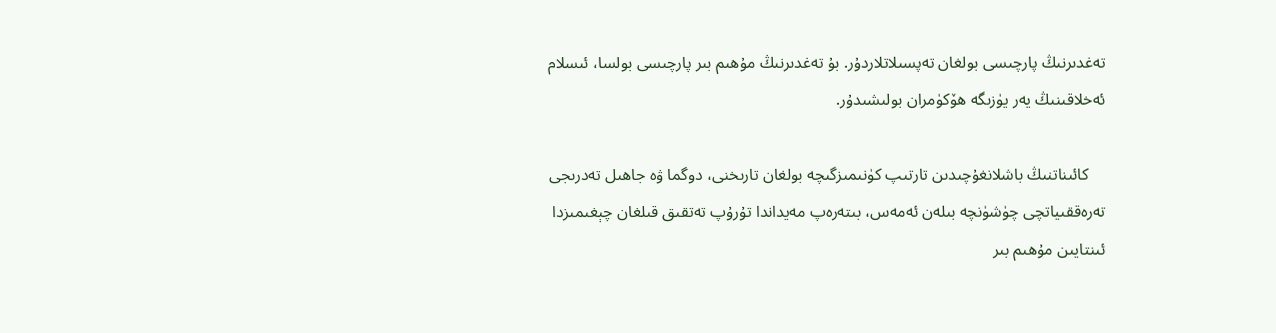تەغدىرنىڭ پارچىسى بولغان تەپسىلاتلاردۇر. بۇ تەغدىرنىڭ مۇھىم بىر پارچىسى بولسا، ئىسلام ئەخلاقىنىڭ يەر يۈزىگە ھۆكۈمران بولىشىدۇر.

    كائىناتنىڭ باشلانغۇچىدىن تارتىپ كۈنىمىزگىچە بولغان تارىخنى، دوگما ۋە جاھىل تەدرىجى تەرەققىياتچى چۈشۈنچە بىلەن ئەمەس، بىتەرەپ مەيداندا تۇرۇپ تەتقىق قىلغان چېغىمىزدا ئىنتايىن مۇھىم بىر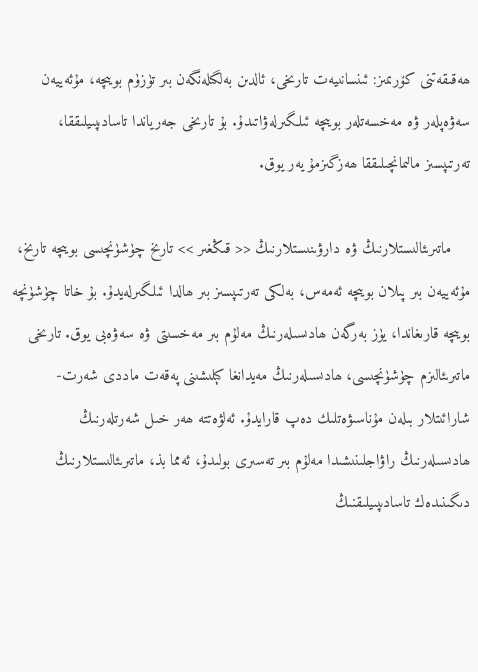ھەقىقەتنى كۆرىمىز: ئىنسانىيەت تارىخى، ئالدىن بەلگىلەنگەن بىر تۈزۈم بويىچە، مۇئەييەن سەۋەپلەر ۋە مەخسەتلەر بويىچە ئىلگىرلەۋاتىدۇ. بۇ تارىخى جەرياندا تاسادىپىيلىققا، تەرتىپسىز مالىمانچىلىققا ھەزگىزمۇ يەر يوق.

    ماتىرىئالىستلارنىڭ ۋە دارۋىنىستلارنىڭ << قىڭغىر >> تارىخ چۈشۈنچىسى بويىچە تارىخ، مۇئەييەن بىر پىلان بويىچە ئەمەس، بەلكى تەرتىپسىز بىر ھالدا ئىلگىرلەيدۇ. بۇ خاتا چۈشۈنچە بويىچە قارىغاندا، يۈز بەرگەن ھادىسىلەرنىڭ مەلۇم بىر مەخسىتى ۋە سەۋەبى يوق. تارىخى ماتىرىئالىزم چۈشۈنچىسى، ھادىسىلەرنىڭ مەيدانغا كېلىشىنى پەقەت ماددى شەرت-شارائىتلار بىلەن مۇناسىۋەتلىك دەپ قارايدۇ. ئەلۋەتتە ھەر خىل شەرتلەرنىڭ ھادىسىلەرنىڭ راۋاجلىنىشىدا مەلۇم بىر تەسىرى بولىدۇ، ئەمما بذ، ماتىرىئالىستلارنىڭ دىگىنىدەك تاسادىپىيلىقنىڭ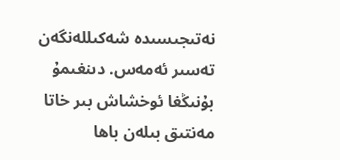نەتىجىسىدە شەكىللەنگەن تەسىر ئەمەس. دىنغىمۇ بۇنىڭغا ئوخشاش بىر خاتا مەنتىق بىلەن باھا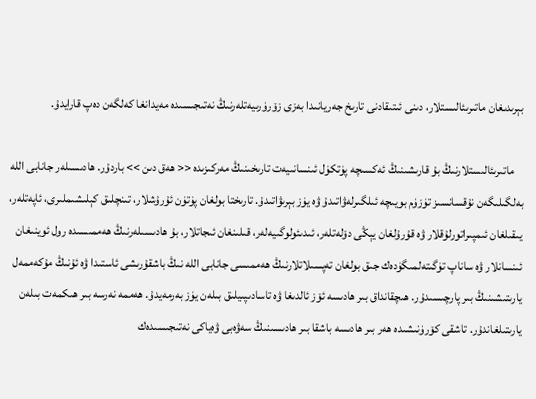بېرىدىغان ماتىرىئالىستلار، دىنى ئىتىقادنى تارىخ جەريانىدا بەزى زۆرۈرىيەتلەرنىڭ نەتىجىسىدە مەيدانغا كەلگەن دەپ قارايدۇ.

    ماتىرىئالىستلارنىڭ بۇ قارىشىنىڭ ئەكسىچە پۈتكۈل ئىنسانىيەت تارىخىنىڭ مەركىزىدە << ھەق دىن >> باردۇر. ھادىسىلەر جانابى اللە بەلگىلىگەن نۇقسانسىز تۈزۈم بويىچە ئىلگىرلەۋاتىدۇ ۋە يۈز بېرىۋاتىدۇ. تارىختا بولغان پۈتۈن ئۇرۇشلار، تىنچلىق كېلىشىملىرى، ئاپەتلەر، يىقىلغان ئىمپىراتورلۇقلار ۋە قۇرۇلغان يېڭى دۆلەتلەر، ئىدىئولوگىيەلەر، قىلىنغان ئىجاتلار، بۇ ھادىسىلەرنىڭ ھەممىسىدە رول ئوينىغان ئىنسانلار ۋە ساناپ تۈگىتەلمىگۈدەك جىق بولغان تەپسىلاتلارنىڭ ھەممىسى جانابى اللە نىڭ باشقۇرىشى ئاستىدا ۋە ئۇنىڭ مۇكەممەل يارىتىشىنىڭ بىر پارچىسىدۇر. ھىچقانداق بىر ھادىسە ئۆز ئالدىغا ۋە تاسادىپىيلىق بىلەن يۈز بەرمەيدۇ. ھەممە نەرسە بىر ھىكمەت بىلەن يارىتىلغاندۇر. تاشقى كۆرۈنىشىدە ھەر بىر ھادىسە باشقا بىر ھادىسىنىڭ سەۋەبى ۋەياكى نەتىجىسىدەك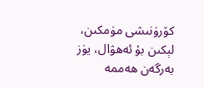كۆرۈنىشى مۈمكىن، لېكىن بۇ ئەھۋال، يۈز بەرگەن ھەممە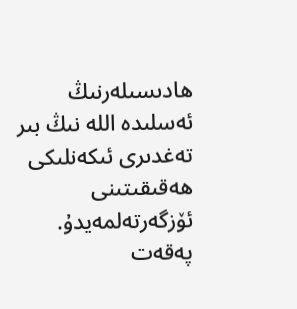ھادىسىلەرنىڭ ئەسلىدە اللە نىڭ بىر تەغدىرى ئىكەنلىكى ھەقىقىتىنى ئۆزگەرتەلمەيدۇ. پەقەت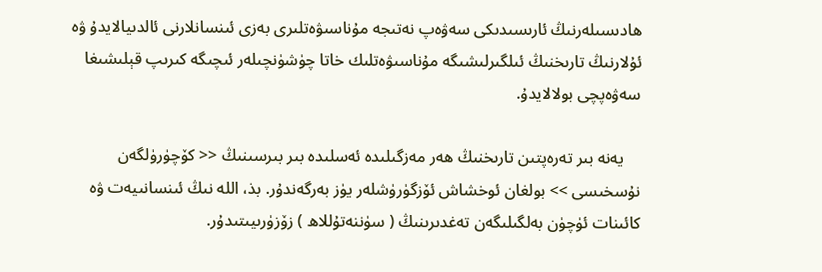ھادىسىلەرنىڭ ئارىسىدىكى سەۋەپ نەتىجە مۇناسىۋەتلىرى بەزى ئىنسانلارنى ئالدىيالايدۇ ۋە ئۇلارنىڭ تارىخنىڭ ئىلگىرلىشىگە مۇناسىۋەتلىك خاتا چۈشۈنچىلەر ئىچىگە كىرىپ قېلىشىغا سەۋەپچى بولالايدۇ.

    يەنە بىر تەرەپتىن تارىخنىڭ ھەر مەزگىلىدە ئەسلىدە بىر بىرسىنىڭ << كۆچۈرۈلگەن نۇسخىسى >> بولغان ئوخشاش ئۆزگۈرۈشلەر يۈز بەرگەندۇر. بذ، اللە نىڭ ئىنسانىيەت ۋە كائىنات ئۈچۈن بەلگىلىگەن تەغدىرىنىڭ ( سۈننەتۇللاھ ) زۆزۈرىيىتىدۇر.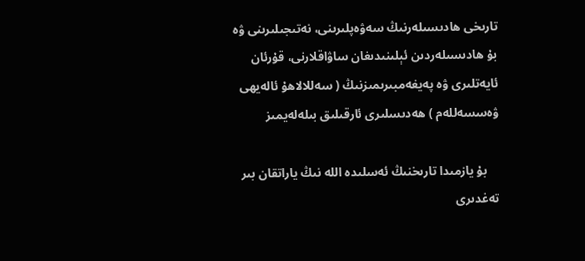تارىخى ھادىسىلەرنىڭ سەۋەپلىرىنى، نەتىجىلىرىنى ۋە بۇ ھادىسىلەردىن ئېلىنىدىغان ساۋاقلارنى، قۇرئان ئايەتلىرى ۋە پەيغەمبىرىمىزنىڭ ( سەللالاھۇ ئالەيھى ۋەسسەللەم ) ھەدىسلىرى ئارقىلىق بىلەلەيمىز

    بۇ يازمىدا تارىخنىڭ ئەسلىدە اللە نىڭ ياراتقان بىر تەغدىرى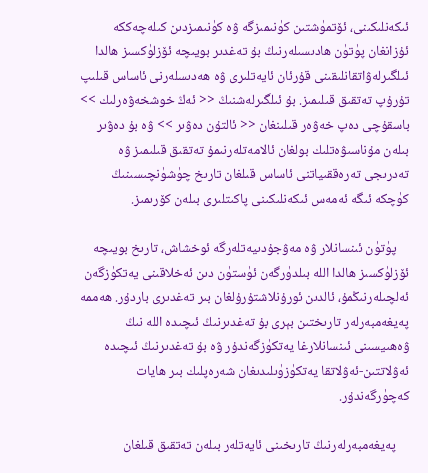ئىكەنلىكىنى، ئۆتمۈشتىن كۈنىمىزگە ۋە كۈنىمىزدىن كىلەچەككە ئۇزانغان پۈتۈن ھادىسىلەرنىڭ بۇ تەغدىر بويىچە ئۆزلۈكسىز ھالدا ئىلگىرلەۋاتقانلىقىنى قۇرئان ئايەتلىرى ۋە ھەدىسلەرنى ئاساس قىلىپ تۇرۇپ تەتقىق قىلىمىز. بۇ ئىلگىرلەشنىڭ << ئەڭ خوشخەۋەرلىك >> باسقۇچى دەپ خەۋەر قىلىنغان << ئالتۇن دەۋىر >> ۋە بۇ دەۋىر بىلەن مۇناسىۋەتلىك بولغان ئالامەتلەرنىمۇ تەتقىق قىلىمىز ۋە تەدرىجى تەرەققىياتنى ئاساس قىلغان تارىخ چۈشۈنچىسىنىڭ كۈچكە ئىگە ئەمەس ئىكەنلىكىنى پاكىتلىرى بىلەن كۆرىمىز.

    پۈتۈن ئىنسانلار ۋە مەۋجۇدىيەتلەرگە ئوخشاش، تارىخ بويىچە ئۆزلۈكسىز ھالدا اللە بىلدۈرگەن ئۈستۈن دىن ئەخلاقىنى يەتكۈزگەن ئەلچىلەرنىڭمۇ، ئالدىن ئورۇنلاشتۇرۇلغان بىر تەغدىرى باردۇر. ھەممە پەيغەمبەرلەر تارىختىن بېرى بۇ تەغدىرنىڭ ئىچىدە اللە نىڭ ۋەھىيسىنى ئىنسانلارغا يەتكۈزگەندۇر ۋە بۇ تەغدىرنىڭ ئىچىدە ئەۋلاتتىن-ئەۋلاتقا يەتكۈزۈىلىدىغان شەرەپلىك بىر ھايات كەچۈرگەندۇر.

    پەيغەمبەرلەرنىڭ تارىخىنى ئايەتلەر بىلەن تەتقىق قىلغان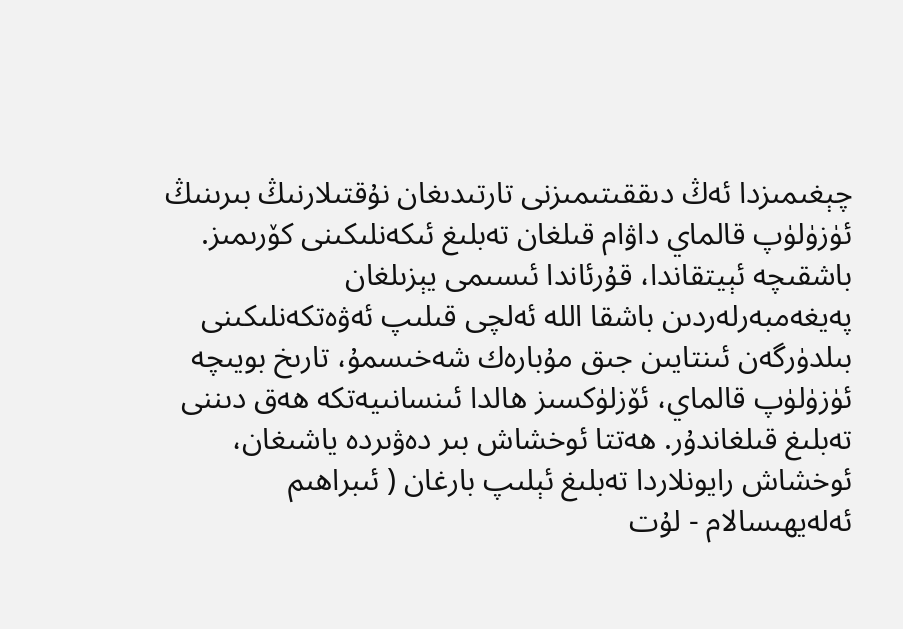چېغىمىزدا ئەڭ دىققىتىمىزنى تارتىدىغان نۇقتىلارنىڭ بىرىنىڭ ئۈزۈلۈپ قالماي داۋام قىلغان تەبلىغ ئىكەنلىكىنى كۆرىمىز. باشقىچە ئېيتقاندا، قۇرئاندا ئىسىمى يېزىلغان پەيغەمبەرلەردىن باشقا اللە ئەلچى قىلىپ ئەۋەتكەنلىكىنى بىلدۈرگەن ئىنتايىن جىق مۇبارەك شەخىسمۇ، تارىخ بويىچە ئۈزۈلۈپ قالماي، ئۆزلۈكسىز ھالدا ئىنسانىيەتكە ھەق دىننى تەبلىغ قىلغاندۇر. ھەتتا ئوخشاش بىر دەۋىردە ياشىغان، ئوخشاش رايونلاردا تەبلىغ ئېلىپ بارغان ( ئىبراھىم ئەلەيھىسالام - لۇت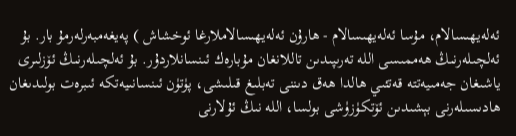ئەلەيھىسالام، مۇسا ئەلەيھىسالام - ھارۇن ئەلەيھىسالاملارغا ئوخشاش ) پەيغەمبەرلەرمۇ بار. بۇ ئەلچىلەرنىڭ ھەممىسى اللە تەرىپىدىن تاللانغان مۇبارەك ئىنسانلاردۇر. بۇ ئەلچىلەرنىڭ ئۆزلىرى ياشىغان جەمىيەتتە قەتئىي ھالدا ھەق دىننى تەبلىغ قىلىشى، پۈتۈن ئىنسانىيەتكە ئىبرەت بولىدىغان ھادىسىلەرنى بېشىدىن ئۆتكۈزۈشى بولسا، اللە نىڭ ئۇلارنى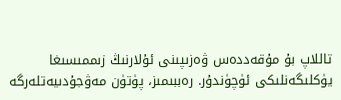تاللاپ بۇ مۇقەددەس ۋەزىپىنى ئۇلارنىڭ زىممىسىغا يۈكلىگەنلىكى ئۈچۈندۇر. رەببىمىز، پۈتۈن مەۋجۇدىيەتلەرگە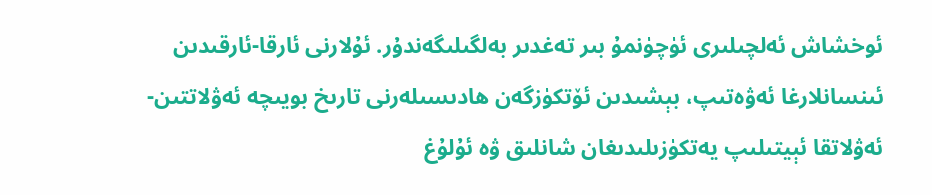ئوخشاش ئەلچىلىرى ئۈچۈنمۇ بىر تەغدىر بەلگىلىگەندۇر. ئۇلارنى ئارقا-ئارقىدىن ئىنسانلارغا ئەۋەتىپ، بېشىدىن ئۆتكۈزگەن ھادىسىلەرنى تارىخ بويىچە ئەۋلاتتىن-ئەۋلاتقا ئېيتىلىپ يەتكۈزىلىدىغان شانلىق ۋە ئۇلۇغ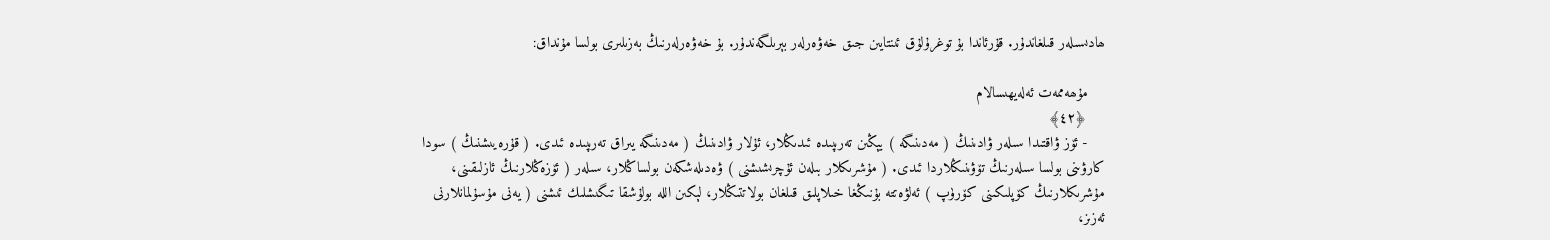ھادىسىلەر قىلغاندۇر. قۇرئاندا بۇ توغرۇلۇق ئىنتايىن جىق خەۋەرلەر بېرىلگەندۇر. بۇ خەۋەرلەرنىڭ بەزىلىرى بولسا مۇنداق:

    مۇھەممەت ئەلەيھىسالام
    ﴿٤٢﴾
    - ئۆز ۋاقتىدا سىلەر ۋادىنىڭ ( مەدىنىگە ) يېڭىن تەرىپىدە ئىدىڭلار، ئۇلار ۋادىنىڭ ( مەدىنىگە يىراق تەرىپىدە ئىدى. ( قۇرەيىشنىڭ ) سودا كارۋىنى بولسا سىلەرنىڭ تۆۋىنىڭلاردا ئىدى. ( مۇشرىكلار بىلەن ئۇچرىشىشنى ) ۋەدىلەشكەن بولساڭلار، سىلەر ( ئۆزەڭلارنىڭ ئازلىقىنى، مۇشرىكلارنىڭ كۆپلىكىنى كۆرۈپ ) ئەلۋەتتە بۇنىڭغا خىلاپلىق قىلغان بولاتتىڭلار، لېكىن اللە بولۇشقا تىگىشلىك ئىشنى ( يەنى مۇسۇلمانلارنى ئەزىز،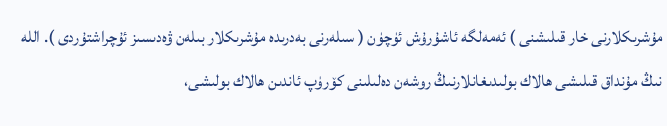مۇشرىكلارنى خار قىلىشنى ) ئەمەلگە ئاشۇرۇش ئۈچۈن ( سىلەرنى بەدرىدە مۇشرىكلار بىلەن ۋەدىسىز ئۇچراشتۇردى ). اللە نىڭ مۇنداق قىلىشى ھالاك بولىدىغانلارنىڭ روشەن دەلىلىنى كۆرۈپ ئاندىن ھالاك بولىشى،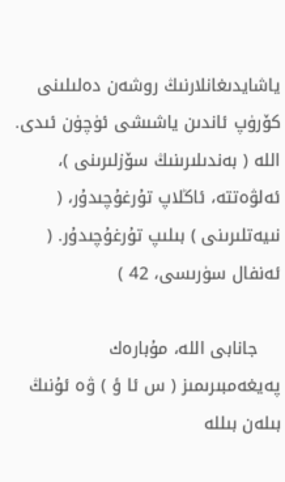ياشايدىغانلارنىڭ روشەن دەلىلىنى كۆرۈپ ئاندىن ياشىشى ئۈچۈن ئىدى. اللە ( بەندىلىرىنىڭ سۆزلىرىنى )، ئەلۋەتتە، ئاڭلاپ تۇرغۇچىدۇر، ( نىيەتلىرىنى ) بىلىپ تۇرغۇچىدۇر. ( ئەنفال سۈرىسى، 42 )

    جانابى اللە، مۇبارەك پەيغەمبىرىمىز ( س ئا ؤ ) ۋە ئۇنىڭ بىلەن بىللە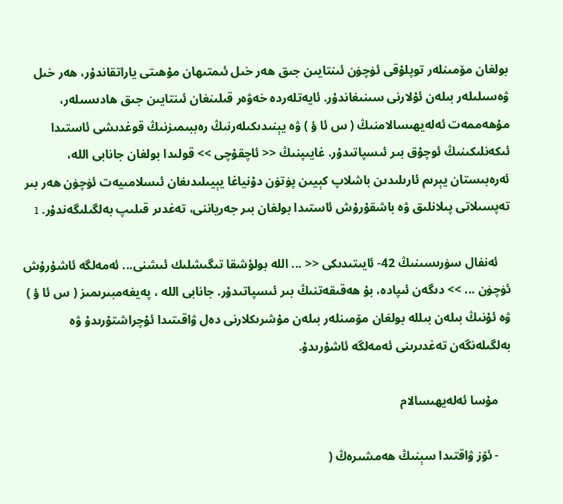بولغان مۆمىنلەر توپلۇقى ئۈچۈن ئىنتايىن جىق ھەر خىل ئىمتىھان مۇھىتى ياراتقاندۇر، ھەر خىل ۋەسىلىلەر بىلەن ئۇلارنى سىنىغاندۇر. ئايەتلەردە خەۋەر قىلىنغان ئىنتايىن جىق ھادىسىلەر، مۇھەممەت ئەلەيھىسالامنىڭ ( س ئا ؤ ) ۋە يېنىدىكىلەرنىڭ رەببىمىزنىڭ قوغدىشى ئاستىدا ئىكەنلىكىنىڭ ئوچۇق بىر ئىسپاتىدۇر. غايىپنىڭ << ئاچقۇچى >> قولىدا بولغان جانابى اللە، ئەرەبىستان يېرىم ئارىلىدىن باشلاپ كېيىن پۈتۈن دۇنياغا يېيىلىدىغان ئىسلامىيەت ئۈچۈن ھەر بىر تەپسىلاتى پىلانلىق ۋە باشقۇرۇش ئاستىدا بولغان بىر جەرياننى، تەغدىر قىلىپ بەلگىلىگەندۇر. ı

    ئەنفال سۈرىسىنىڭ 42- ئايىتىدىكى << ... اللە بولۇشقا تىگىشلىك ئىشنى... ئەمەلگە ئاشۇرۇش ئۈچۈن ... >> دىگەن ئىپادە، بۇ ھەقىقەتنىڭ بىر ئىسپاتىدۇر. جانابى اللە ، پەيغەمبىرىمىز ( س ئا ؤ ) ۋە ئۇنىڭ بىلەن بىللە بولغان مۆمىنلەر بىلەن مۇشرىكلارنى دەل ۋاقىتىدا ئۇچراشتۇرىدۇ ۋە بەلگىلەنگەن تەغدىرىنى ئەمەلگە ئاشۇرىدۇ.

    مۇسا ئەلەيھىسالام

    - ئۆز ۋاقتىدا سېنىڭ ھەمشىرەڭ (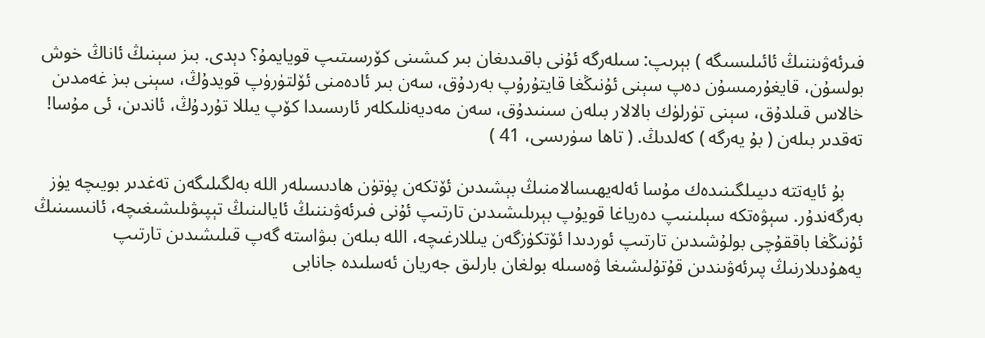فىرئەۋىننىڭ ئائىلىسىگە ) بېرىپ: سىلەرگە ئۇنى باقىدىغان بىر كىشىنى كۆرسىتىپ قويايمۇ؟ دېدى. بىز سېنىڭ ئاناڭ خوش بولسۇن، قايغۇرمىسۇن دەپ سېنى ئۇنىڭغا قايتۇرۇپ بەردۇق، سەن بىر ئادەمنى ئۆلتۈرۈپ قويدۇڭ، سېنى بىز غەمدىن خالاس قىلدۇق، سېنى تۈرلۈك بالالار بىلەن سىنىدۇق، سەن مەديەنلىكلەر ئارىسىدا كۆپ يىللا تۇردۇڭ، ئاندىن، ئى مۇسا! تەقدىر بىلەن ( بۇ يەرگە ) كەلدىڭ. ( تاھا سۈرىسى، 41 )

    بۇ ئايەتتە دىيىلگىنىدەك مۇسا ئەلەيھىسالامنىڭ بېشىدىن ئۆتكەن پۈتۈن ھادىسىلەر اللە بەلگىلىگەن تەغدىر بويىچە يۈز بەرگەندۇر. سېۋەتكە سېلىنىپ دەرياغا قويۇپ بېرىلىشىدىن تارتىپ ئۇنى فىرئەۋىننىڭ ئايالىنىڭ تېپىۋىلىشىغىچە، ئانىسىنىڭ ئۇنىڭغا باققۇچى بولۇشىدىن تارتىپ ئوردىدا ئۆتكۈزگەن يىللارغىچە، اللە بىلەن بىۋاستە گەپ قىلىشىدىن تارتىپ يەھۇدىلارنىڭ پىرئەۋىندىن قۇتۇلىشىغا ۋەسىلە بولغان بارلىق جەريان ئەسلىدە جانابى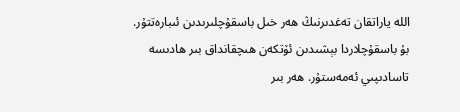اللە ياراتقان تەغدىرنىڭ ھەر خىل باسقۇچلىرىدىن ئىبارەتتۇر. بۇ باسقۇچلاردا بېشىدىن ئۆتكەن ھىچقانداق بىر ھادىسە تاسادىپىي ئەمەستۇر. ھەر بىر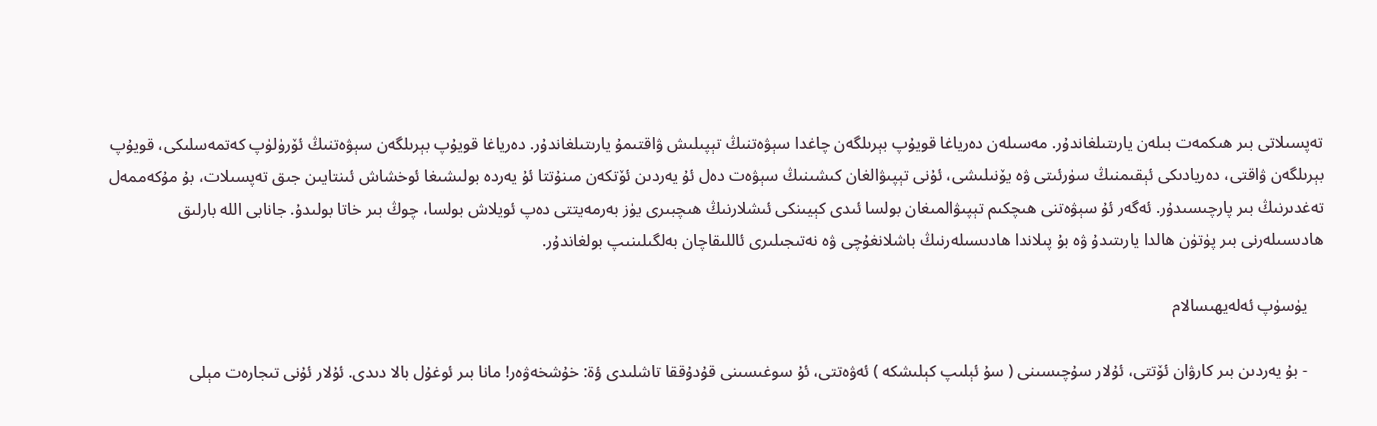تەپسىلاتى بىر ھىكمەت بىلەن يارىتىلغاندۇر. مەسىلەن دەرياغا قويۇپ بېرىلگەن چاغدا سېۋەتنىڭ تېپىلىش ۋاقتىمۇ يارىتىلغاندۇر. دەرياغا قويۇپ بېرىلگەن سېۋەتنىڭ ئۆرۈلۈپ كەتمەسلىكى، قويۇپ بېرىلگەن ۋاقتى، دەريادىكى ئېقىمنىڭ سۈرئىتى ۋە يۆنىلىشى، ئۇنى تېپىۋالغان كىشىنىڭ سېۋەت دەل ئۇ يەردىن ئۆتكەن مىنۇتتا ئۇ يەردە بولىشىغا ئوخشاش ئىنتايىن جىق تەپسىلات، بۇ مۇكەممەل تەغدىرنىڭ بىر پارچىسىدۇر. ئەگەر ئۇ سېۋەتنى ھىچكىم تېپىۋالمىغان بولسا ئىدى كېيىنكى ئىشلارنىڭ ھىچبىرى يۈز بەرمەيتتى دەپ ئويلاش بولسا، چوڭ بىر خاتا بولىدۇ. جانابى اللە بارلىق ھادىسىلەرنى بىر پۈتۈن ھالدا يارىتىدۇ ۋە بۇ پىلاندا ھادىسىلەرنىڭ باشلانغۇچى ۋە نەتىجىلىرى ئاللىقاچان بەلگىلىنىپ بولغاندۇر.

    يۈسۈپ ئەلەيھىسالام

    - بۇ يەردىن بىر كارۋان ئۆتتى، ئۇلار سۇچىسىنى ( سۇ ئېلىپ كېلىشكە ) ئەۋەتتى، ئۇ سوغىسىنى قۇدۇققا تاشلىدى ؤة: خۇشخەۋەر! مانا بىر ئوغۇل بالا دىدى. ئۇلار ئۇنى تىجارەت مېلى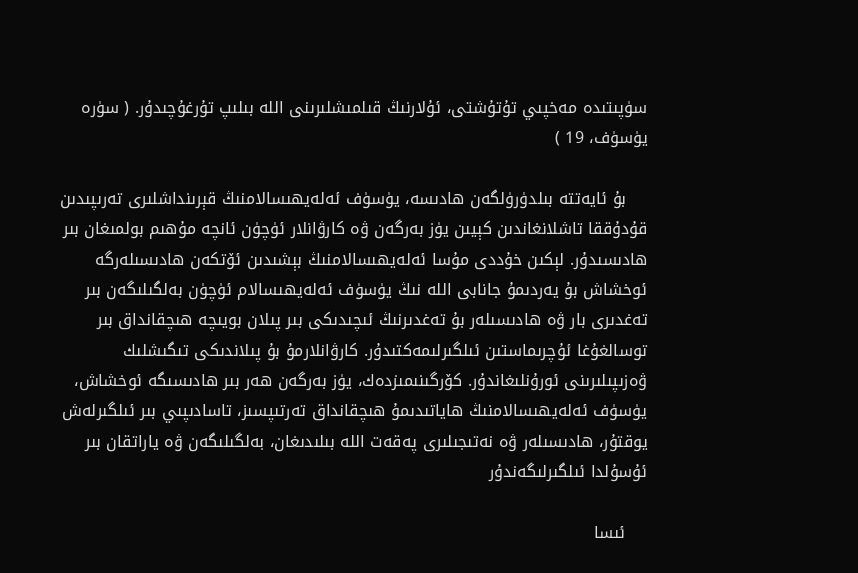سۈپىتىدە مەخپىي تۇتۇشتى، ئۇلارنىڭ قىلمىشلىرىنى اللە بىلىپ تۇرغۇچىدۇر. ( سۈرە يۈسۈف، 19 )

    بۇ ئايەتتە بىلدۈرۈلگەن ھادىسە، يۈسۈف ئەلەيھىسالامنىڭ قېرىنداشلىرى تەرىپىدىن قۇدۇققا تاشلانغاندىن كېيىن يۈز بەرگەن ۋە كارۋانلار ئۈچۈن ئانچە مۇھىم بولمىغان بىر ھادىسىدۇر. لېكىن خۇددى مۇسا ئەلەيھىسالامنىڭ بېشىدىن ئۆتكەن ھادىسىلەرگە ئوخشاش بۇ يەردىمۇ جانابى اللە نىڭ يۈسۈف ئەلەيھىسالام ئۈچۈن بەلگىلىگەن بىر تەغدىرى بار ۋە ھادىسىلەر بۇ تەغدىرنىڭ ئىچىدىكى بىر پىلان بويىچە ھىچقانداق بىر توسالغۇغا ئۇچرىماستىن ئىلگىرلىمەكتىدۇر. كارۋانلارمۇ بۇ پىلاندىكى تىگىشلىك ۋەزىپىلىرىنى ئورۇنلىغاندۇر. كۆرگىنىمىزدەك، يۈز بەرگەن ھەر بىر ھادىسىگە ئوخشاش، يۈسۈف ئەلەيھىسالامنىڭ ھاياتىدىمۇ ھىچقانداق تەرتىپسىز، تاسادىپىي بىر ئىلگىرلەش يوقتۇر، ھادىسىلەر ۋە نەتىجىلىرى پەقەت اللە بىلىدىغان، بەلگىلىگەن ۋە ياراتقان بىر ئۇسۇلدا ئىلگىرلىگەندۇر

    ئىسا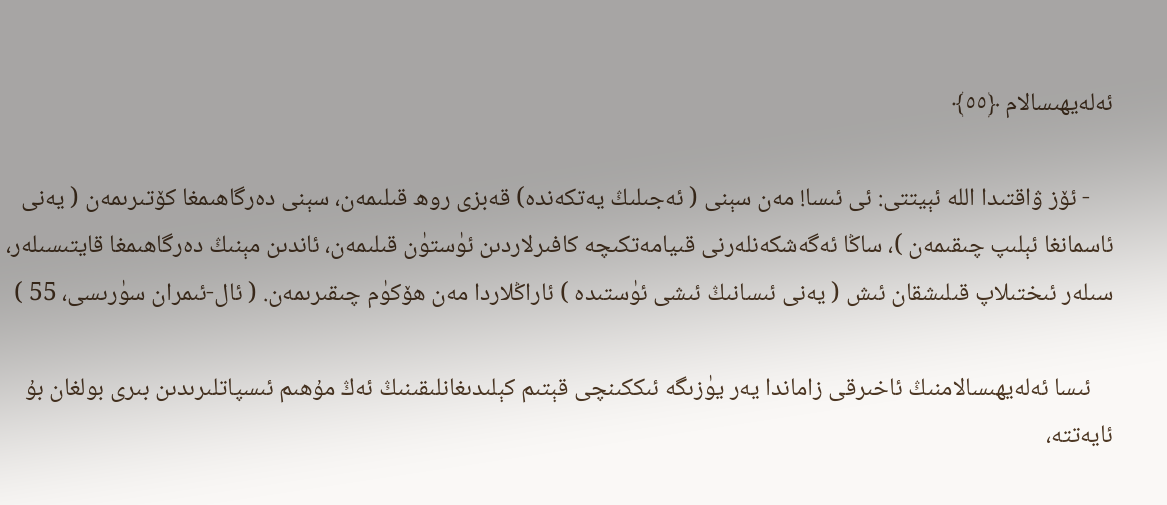ئەلەيھىسالام ﴿٥٥﴾

    - ئۆز ۋاقتىدا اللە ئېيتتى: ئى ئىسا! مەن سېنى ( ئەجىلىڭ يەتكەندە) قەبزى روھ قىلىمەن، سېنى دەرگاھىمغا كۆتىرىمەن ( يەنى ئاسمانغا ئېلىپ چىقىمەن )، ساڭا ئەگەشكەنلەرنى قىيامەتكىچە كافىرلاردىن ئۈستۈن قىلىمەن، ئاندىن مېنىڭ دەرگاھىمغا قايتىسىلەر، سىلەر ئىختىلاپ قىلىشقان ئىش ( يەنى ئىسانىڭ ئىشى ئۈستىدە ) ئاراڭلاردا مەن ھۆكۈم چىقىرىمەن. ( ئال-ئىمران سۈرىسى، 55 )

    ئىسا ئەلەيھىسالامنىڭ ئاخىرقى زاماندا يەر يۈزىگە ئىككىنچى قېتىم كېلىدىغانلىقىنىڭ ئەڭ مۇھىم ئىسپاتلىرىدىن بىرى بولغان بۇ ئايەتتە،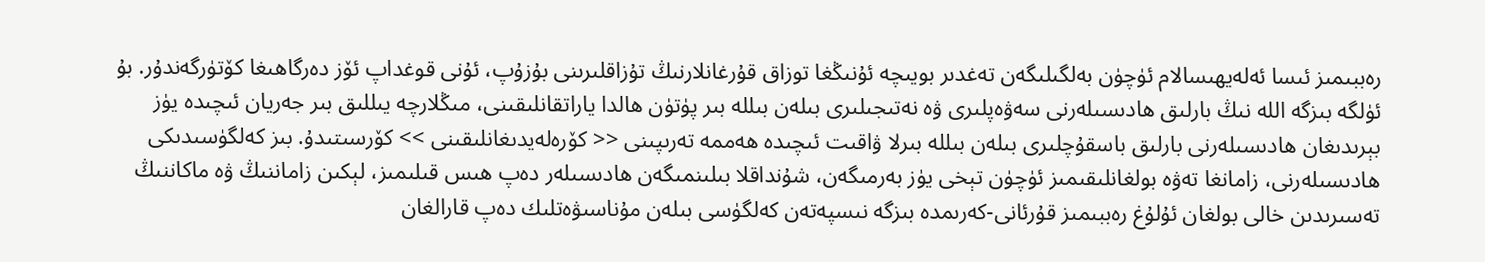رەببىمىز ئىسا ئەلەيھىسالام ئۈچۈن بەلگىلىگەن تەغدىر بويىچە ئۇنىڭغا توزاق قۇرغانلارنىڭ تۇزاقلىرىنى بۇزۇپ، ئۇنى قوغداپ ئۆز دەرگاھىغا كۆتۈرگەندۇر. بۇ ئۈلگە بىزگە اللە نىڭ بارلىق ھادىسىلەرنى سەۋەپلىرى ۋە نەتىجىلىرى بىلەن بىللە بىر پۈتۈن ھالدا ياراتقانلىقىنى، مىڭلارچە يىللىق بىر جەريان ئىچىدە يۈز بېرىدىغان ھادىسىلەرنى بارلىق باسقۇچلىرى بىلەن بىللە بىرلا ۋاقىت ئىچىدە ھەممە تەرىپىنى << كۆرەلەيدىغانلىقىنى >> كۆرسىتىدۇ. بىز كەلگۈسىدىكى ھادىسىلەرنى، زامانغا تەۋە بولغانلىقىمىز ئۈچۈن تېخى يۈز بەرمىگەن، شۇنداقلا بىلىنمىگەن ھادىسىلەر دەپ ھىس قىلىمىز، لېكىن زاماننىڭ ۋە ماكاننىڭ تەسىرىدىن خالى بولغان ئۇلۇغ رەببىمىز قۇرئانى-كەرىمدە بىزگە نىسپەتەن كەلگۈسى بىلەن مۇناسىۋەتلىك دەپ قارالغان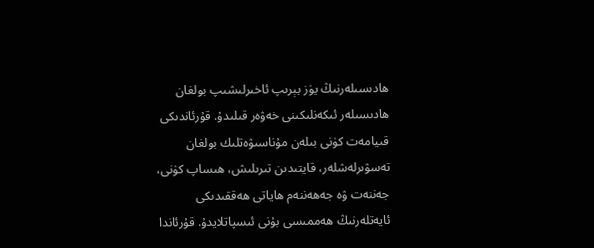ھادىسىلەرنىڭ يۈز بېرىپ ئاخىرلىشىپ بولغان ھادىسىلەر ئىكەنلىكىنى خەۋەر قىلىدۇ. قۇرئاندىكى قىيامەت كۈنى بىلەن مۇناسىۋەتلىك بولغان تەسۋىرلەشلەر، قايتىدىن تىرىلىش، ھىساپ كۈنى، جەننەت ۋە جەھەننەم ھاياتى ھەققىدىكى ئايەتلەرنىڭ ھەممىسى بۇنى ئىسپاتلايدۇ. قۇرئاندا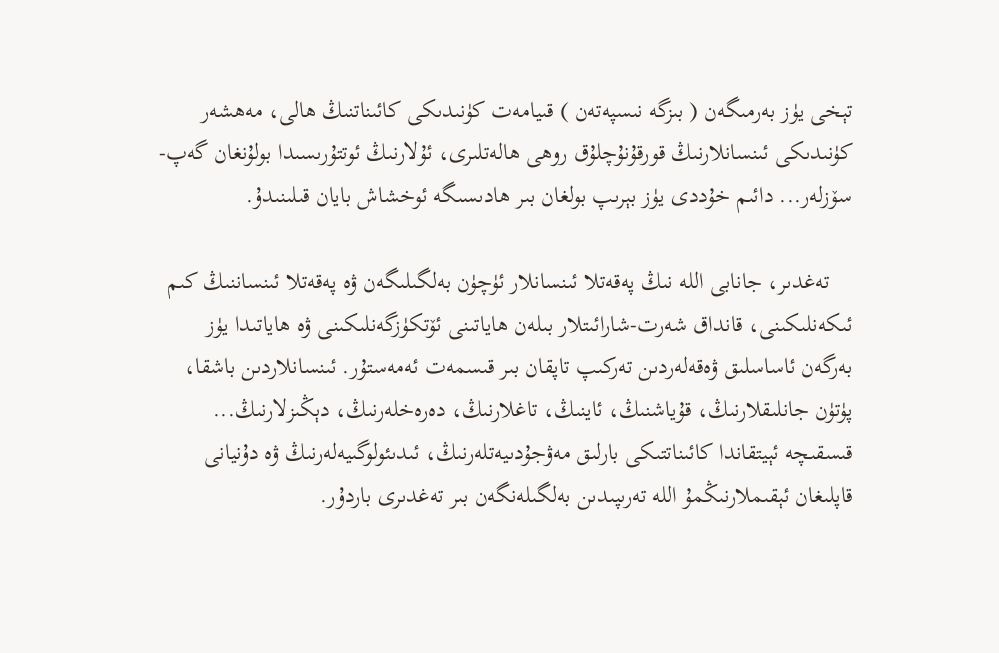تېخى يۈز بەرمىگەن ( بىزگە نىسپەتەن ) قىيامەت كۈنىدىكى كائىناتنىڭ ھالى، مەھشەر كۈنىدىكى ئىنسانلارنىڭ قورقۇنۇچلۇق روھى ھالەتلىرى، ئۇلارنىڭ ئوتتۇرىسىدا بولۇنغان گەپ-سۆزلەر... دائىم خۇددى يۈز بېرىپ بولغان بىر ھادىسىگە ئوخشاش بايان قىلىنىدۇ.

    تەغدىر، جانابى اللە نىڭ پەقەتلا ئىنسانلار ئۈچۈن بەلگىلىگەن ۋە پەقەتلا ئىنساننىڭ كىم ئىكەنلىكىنى، قانداق شەرت-شارائىتلار بىلەن ھاياتىنى ئۆتكۈزگەنلىكىنى ۋە ھاياتىدا يۈز بەرگەن ئاساسلىق ۋەقەلەردىن تەركىپ تاپقان بىر قىسمەت ئەمەستۇر. ئىنسانلاردىن باشقا، پۈتۈن جانلىقلارنىڭ، قۇياشنىڭ، ئاينىڭ، تاغلارنىڭ، دەرەخلەرنىڭ، دېڭىزلارنىڭ... قىسقىچە ئېيتقاندا كائىناتتىكى بارلىق مەۋجۇدىيەتلەرنىڭ، ئىدىئولوگىيەلەرنىڭ ۋە دۇنيانى قاپلىغان ئېقىملارنىڭمۇ اللە تەرىپىدىن بەلگىلەنگەن بىر تەغدىرى باردۇر.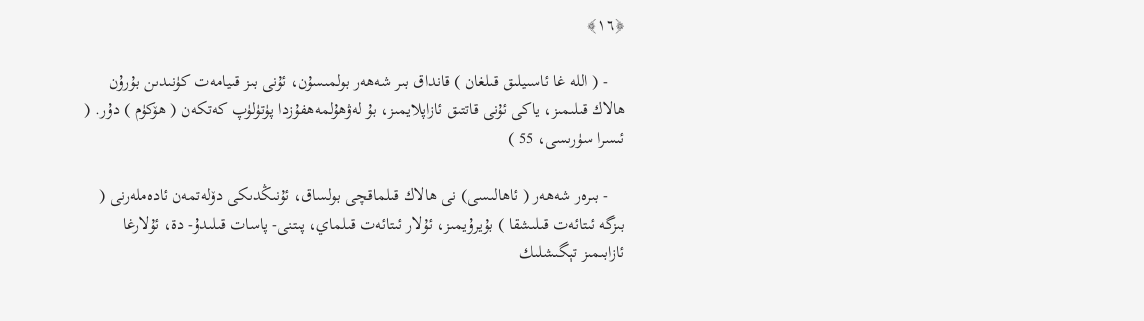﴿١٦﴾

    - ( اللە غا ئاسىيلىق قىلغان ) قانداق بىر شەھەر بولمىسۇن، ئۇنى بىز قىيامەت كۈنىدىن بۇرۇن ھالاك قىلىمىز، ياكى ئۇنى قاتتىق ئازاپلايمىز، بۇ لەۋھۇلمەھفۇزدا پۈتۈلۈپ كەتكەن ( ھۆكۈم ) دۇر. ( ئىسرا سۈرىسى، 55 )

    - بىرەر شەھەر ( ئاھالىسى) نى ھالاك قىلماقچى بولساق، ئۇنىڭدىكى دۆلەتمەن ئادەملەرنى ( بىزگە ئىتائەت قىلىشقا ) بۇيرۇيمىز، ئۇلار ئىتائەت قىلماي، پىتنى- پاسات قىلىدۇ- دة، ئۇلارغا ئازابىمىز تېگىشلىك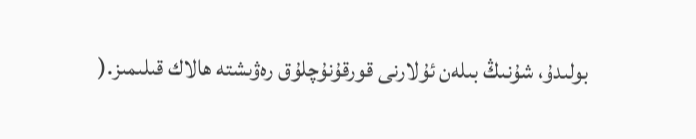بولىدۇ، شۇنىڭ بىلەن ئۇلارنى قورقۇنۇچلۇق رەۋىشتە ھالاك قىلىمىز.(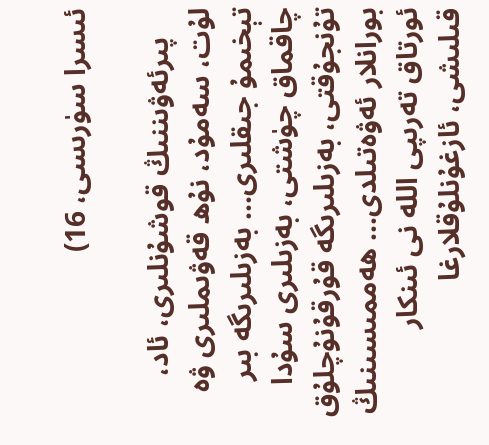ئىسرا سۈرىسى، 16)

    پىرئەۋىننىڭ قوشۇنلىرى، ئاد، لۇت، سەمۇد، نۇھ قەۋىملىرى ۋە تېخىمۇ جىقلىرى... بەزىلىرىگە بىر چاقماق چۈشتى، بەزىلىرى سۇدا تۇنجۇقتى، بەزىلىرىگە قۇرقۇنۇچلۇق بورانلار ئەۋەتىلدى... ھەممىسىنىڭ ئورتاق تەرىپى اللە نى ئىنكار قىلىشى، ئازغۇنلۇقلارغا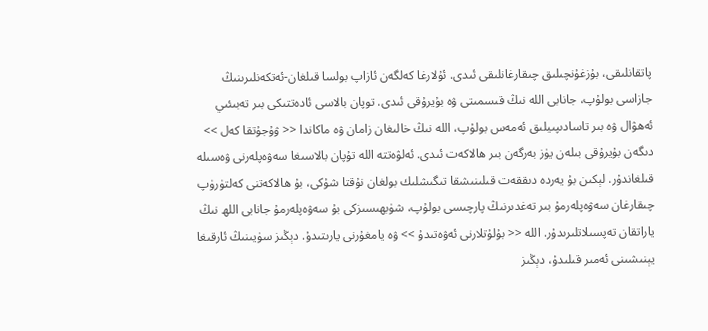پاتقانلىقى، بۇزغۇنچىلىق چىقارغانلىقى ئىدى. ئۇلارغا كەلگەن ئازاپ بولسا قىلغان-ئەتكەنلىرىنىڭ جازاسى بولۇپ، جانابى اللە نىڭ قىسمىتى ۋە بۇيرۇقى ئىدى. توپان بالاسى ئادەتتىكى بىر تەبىئىي ئەھۋال ۋە بىر تاسادىپىيلىق ئەمەس بولۇپ، اللە نىڭ خالىغان زامان ۋە ماكاندا << ۋۇجۇتقا كەل >> دىگەن بۇيرۇقى بىلەن يۈز بەرگەن بىر ھالاكەت ئىدى. ئەلۋەتتە اللە تۇپان بالاسىغا سەۋەپلەرنى ۋەسىلە قىلغاندۇر. لېكىن بۇ يەردە دىققەت قىلىنىشقا تىگىشلىك بولغان نۇقتا شۇكى، بۇ ھالاكەتنى كەلتۈرۈپ چىقارغان سەۋەپلەرمۇ بىر تەغدىرنىڭ پارچىسى بولۇپ، شۈبھىسىزكى بۇ سەۋەپلەرمۇ جانابى اللھ نىڭ ياراتقان تەپسىلاتلىرىدۇر. اللە << بۇلۇتلارنى ئەۋەتىدۇ >> ۋە يامغۇرنى يارىتىدۇ. دېڭىز سۈيىنىڭ ئارقىغا يېنىشىنى ئەمىر قىلىدۇ، دېڭىز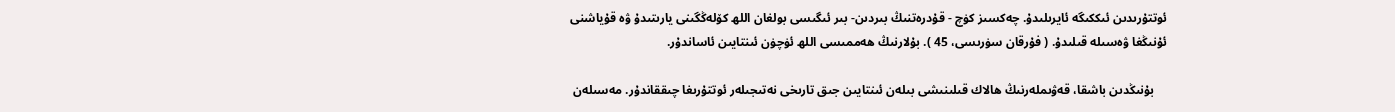ئوتتۇرىدىن ئىككىگە ئايرىلىدۇ. چەكسىز كۈچ - قۇدرەتنىڭ بىردىن- بىر ئىگىسى بولغان اللھ كۆلەڭگىنى يارىتىدۇ ۋە قۇياشنى ئۇنىڭغا ۋەسىلە قىلىدۇ. ( فۇرقان سۈرىسى، 45 ). بۇلارنىڭ ھەممىسى اللھ ئۈچۈن ئىنتايىن ئاساندۇر.

    بۇنىڭدىن باشقا، قەۋىملەرنىڭ ھالاك قىلىنىشى بىلەن ئىنتايىن جىق تارىخى نەتىجىلەر ئوتتۇرىغا چىققاندۇر. مەسىلەن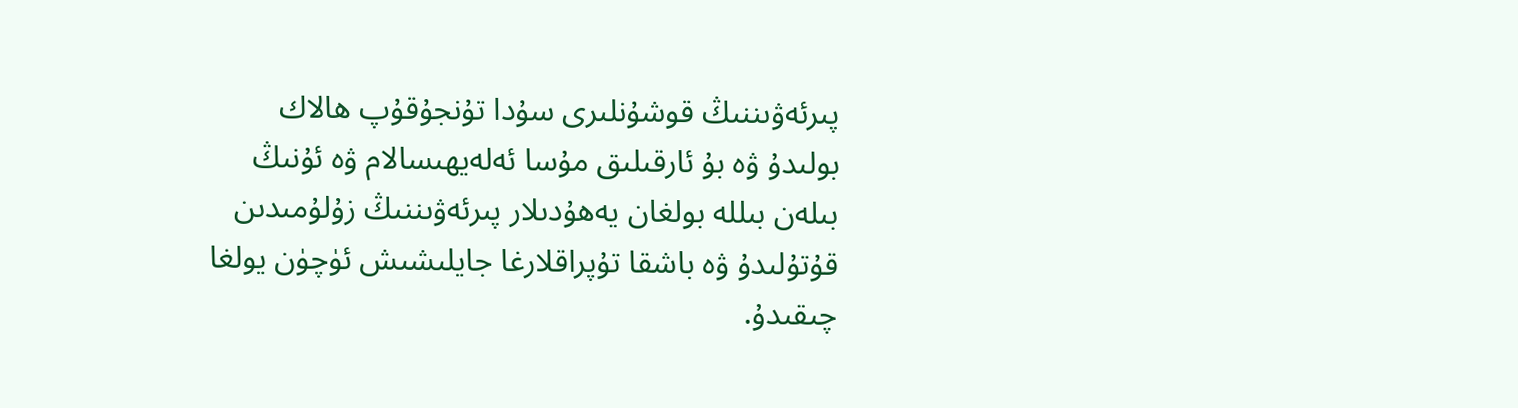پىرئەۋىننىڭ قوشۇنلىرى سۇدا تۇنجۇقۇپ ھالاك بولىدۇ ۋە بۇ ئارقىلىق مۇسا ئەلەيھىسالام ۋە ئۇنىڭ بىلەن بىللە بولغان يەھۇدىلار پىرئەۋىننىڭ زۇلۇمىدىن قۇتۇلىدۇ ۋە باشقا تۇپراقلارغا جايلىشىش ئۈچۈن يولغا چىقىدۇ.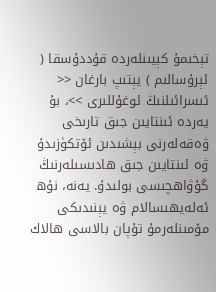تېخىمۇ كېيىنلەردە قۇددۇسقا ( ئېرۇسالىم ) يېتىپ بارغان << ئىسرائىلنىڭ ئوغۇللىرى >>، بۇ يەردە ئىنتايىن جىق تارىخى ۋەقەلەرنى بېشىدىن ئۆتكۈزىدۇ ۋە ئىنتايىن جىق ھادىسىلەرنىڭ گۇۋاھچىسى بولىدۇ. يەنە، نۇھ ئەلەيھىسالام ۋە يېنىدىكى مۆمىنلەرمۇ تۇپان بالاسى ھالاك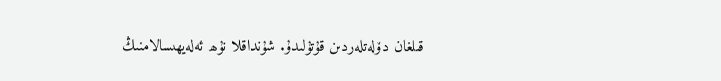قىلغان دۆلەتلەردىن قۇتۇلىدۇ. شۇنداقلا نۇھ ئەلەيھىسالامنىڭ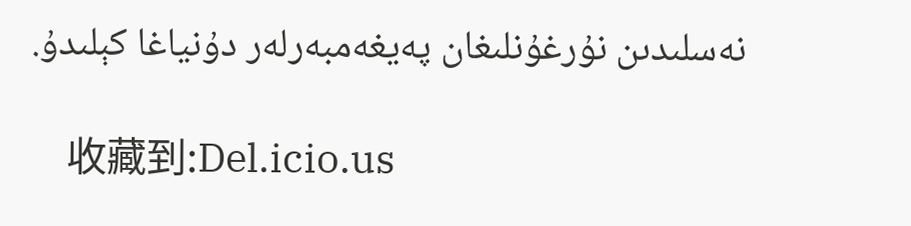نەسلىدىن نۇرغۇنلىغان پەيغەمبەرلەر دۇنياغا كېلىدۇ.

    收藏到:Del.icio.us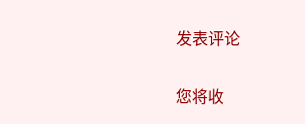发表评论

您将收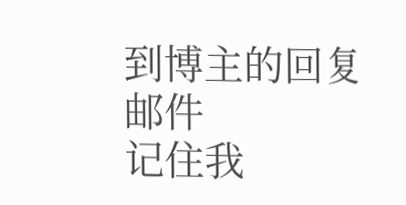到博主的回复邮件
记住我